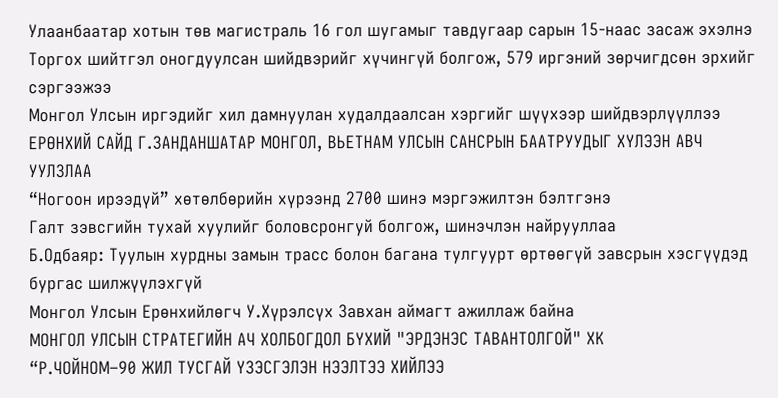Улаанбаатар хотын төв магистраль 16 гол шугамыг тавдугаар сарын 15-наас засаж эхэлнэ
Торгох шийтгэл оногдуулсан шийдвэрийг хүчингүй болгож, 579 иргэний зөрчигдсөн эрхийг сэргээжээ
Монгол Улсын иргэдийг хил дамнуулан худалдаалсан хэргийг шүүхээр шийдвэрлүүллээ
ЕРӨНХИЙ САЙД Г.ЗАНДАНШАТАР МОНГОЛ, ВЬЕТНАМ УЛСЫН САНСРЫН БААТРУУДЫГ ХҮЛЭЭН АВЧ УУЛЗЛАА
“Ногоон ирээдүй” хөтөлбөрийн хүрээнд 2700 шинэ мэргэжилтэн бэлтгэнэ
Галт зэвсгийн тухай хуулийг боловсронгуй болгож, шинэчлэн найрууллаа
Б.Одбаяр: Туулын хурдны замын трасс болон багана тулгуурт өртөөгүй завсрын хэсгүүдэд бургас шилжүүлэхгүй
Монгол Улсын Ерөнхийлөгч У.Хүрэлсүх Завхан аймагт ажиллаж байна
МОНГОЛ УЛСЫН СТРАТЕГИЙН АЧ ХОЛБОГДОЛ БҮХИЙ "ЭРДЭНЭС ТАВАНТОЛГОЙ" ХК
“Р.ЧОЙНОМ–90 ЖИЛ ТУСГАЙ ҮЗЭСГЭЛЭН НЭЭЛТЭЭ ХИЙЛЭЭ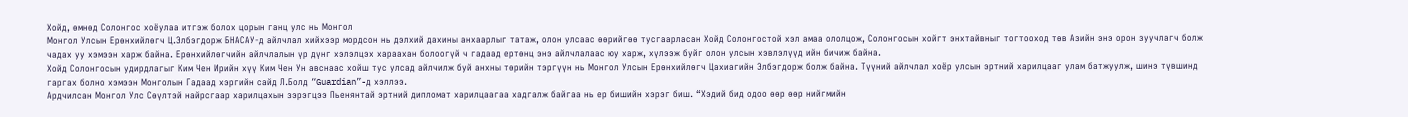Хойд, өмнөд Солонгос хоёулаа итгэж болох цорын ганц улс нь Монгол
Монгол Улсын Ерөнхийлөгч Ц.Элбэгдорж БНАСАУ-д айлчлал хийхээр мордсон нь дэлхий дахины анхаарлыг татаж, олон улсаас өөрийгөө тусгаарласан Хойд Солонгостой хэл амаа ололцож, Солонгосын хойгт энхтайвныг тогтооход төв Азийн энэ орон зуучлагч болж чадах уу хэмээн харж байна. Ерөнхийлөгчийн айлчлалын үр дүнг хэлэлцэх хараахан болоогүй ч гадаад ертөнц энэ айлчлалаас юу харж, хүлээж буйг олон улсын хэвлэлүүд ийн бичиж байна.
Хойд Солонгосын удирдлагыг Ким Чен Ирийн хүү Ким Чен Ун авснаас хойш тус улсад айлчилж буй анхны төрийн тэргүүн нь Монгол Улсын Ерөнхийлөгч Цахиагийн Элбэгдорж болж байна. Түүний айлчлал хоёр улсын эртний харилцааг улам батжуулж, шинэ түвшинд гаргах болно хэмээн Монголын Гадаад хэргийн сайд Л.Болд “Guardian”-д хэллээ.
Ардчилсан Монгол Улс Сөүлтэй найрсгаар харилцахын зэрэгцээ Пьенянтай эртний дипломат харилцаагаа хадгалж байгаа нь ер бишийн хэрэг биш. “Хэдий бид одоо өөр өөр нийгмийн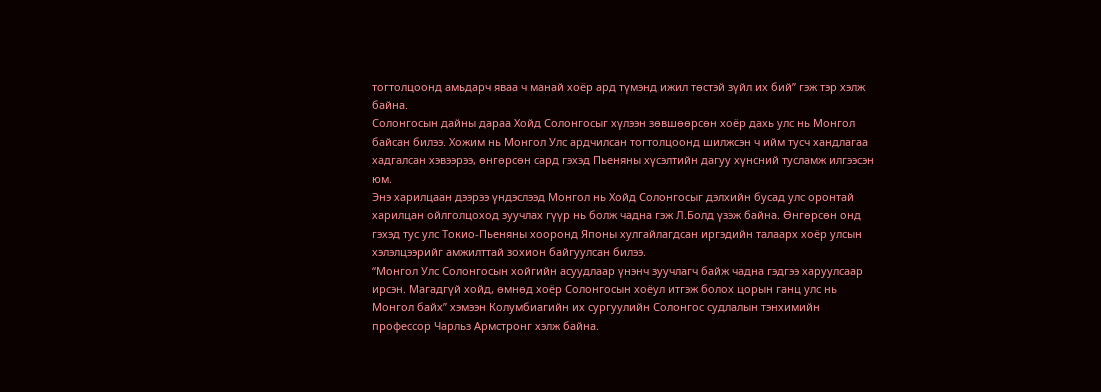тогтолцоонд амьдарч яваа ч манай хоёр ард түмэнд ижил төстэй зүйл их бий” гэж тэр хэлж байна.
Солонгосын дайны дараа Хойд Солонгосыг хүлээн зөвшөөрсөн хоёр дахь улс нь Монгол байсан билээ. Хожим нь Монгол Улс ардчилсан тогтолцоонд шилжсэн ч ийм тусч хандлагаа хадгалсан хэвээрээ, өнгөрсөн сард гэхэд Пьеняны хүсэлтийн дагуу хүнсний тусламж илгээсэн юм.
Энэ харилцаан дээрээ үндэслээд Монгол нь Хойд Солонгосыг дэлхийн бусад улс оронтай харилцан ойлголцоход зуучлах гүүр нь болж чадна гэж Л.Болд үзэж байна. Өнгөрсөн онд гэхэд тус улс Токио-Пьеняны хооронд Японы хулгайлагдсан иргэдийн талаарх хоёр улсын хэлэлцээрийг амжилттай зохион байгуулсан билээ.
“Монгол Улс Солонгосын хойгийн асуудлаар үнэнч зуучлагч байж чадна гэдгээ харуулсаар ирсэн. Магадгүй хойд, өмнөд хоёр Солонгосын хоёул итгэж болох цорын ганц улс нь Монгол байх” хэмээн Колумбиагийн их сургуулийн Солонгос судлалын тэнхимийн профессор Чарльз Армстронг хэлж байна.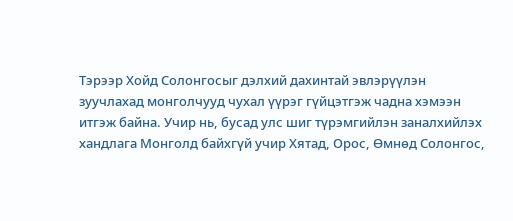Тэрээр Хойд Солонгосыг дэлхий дахинтай эвлэрүүлэн зуучлахад монголчууд чухал үүрэг гүйцэтгэж чадна хэмээн итгэж байна. Учир нь, бусад улс шиг түрэмгийлэн заналхийлэх хандлага Монголд байхгүй учир Хятад, Орос, Өмнөд Солонгос,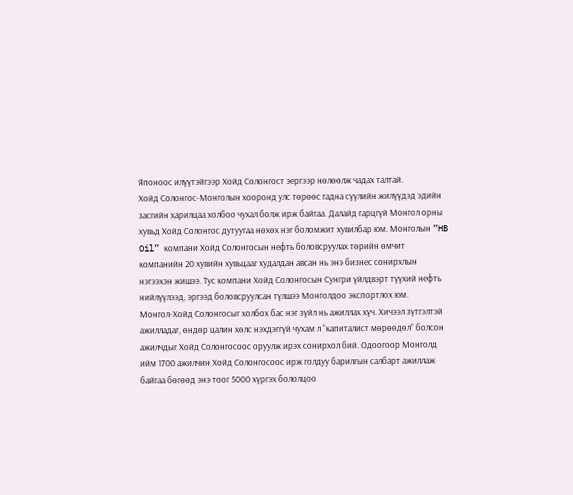Японоос илүүтэйгээр Хойд Солонгост эергээр нөлөөлж чадах талтай.
Хойд Солонгос-Монголын хооронд улс төрөөс гадна сүүлийн жилүүдэд эдийн засгийн харилцаа холбоо чухал болж ирж байгаа. Далайд гарцгүй Монгол орны хувьд Хойд Солонгос дутуугаа нөхөх нэг боломжит хувилбар юм. Монголын “HB Oil” компани Хойд Солонгосын нефть боловсруулах төрийн өмчит компанийн 20 хувийн хувьцааг худалдан авсан нь энэ бизнес сонирхлын нэгээхэн жишээ. Тус компани Хойд Солонгосын Сунгри үйлдвэрт түүхий нефть нийлүүлээд, эргээд боловсруулсан түлшээ Монголдоо экспортлох юм.
Монгол-Хойд Солонгосыг холбох бас нэг зүйл нь ажиллах хүч. Хичээл зүтгэлтэй ажилладаг, өндөр цалин хөлс нэхдэггүй чухам л “капиталист мөрөөдөл” болсон ажилчдыг Хойд Солонгосоос оруулж ирэх сонирхол бий. Одоогоор Монголд ийм 1700 ажилчин Хойд Солонгосоос ирж голдуу барилгын салбарт ажиллаж байгаа бөгөөд энэ тоог 5000 хүргэх бололцоо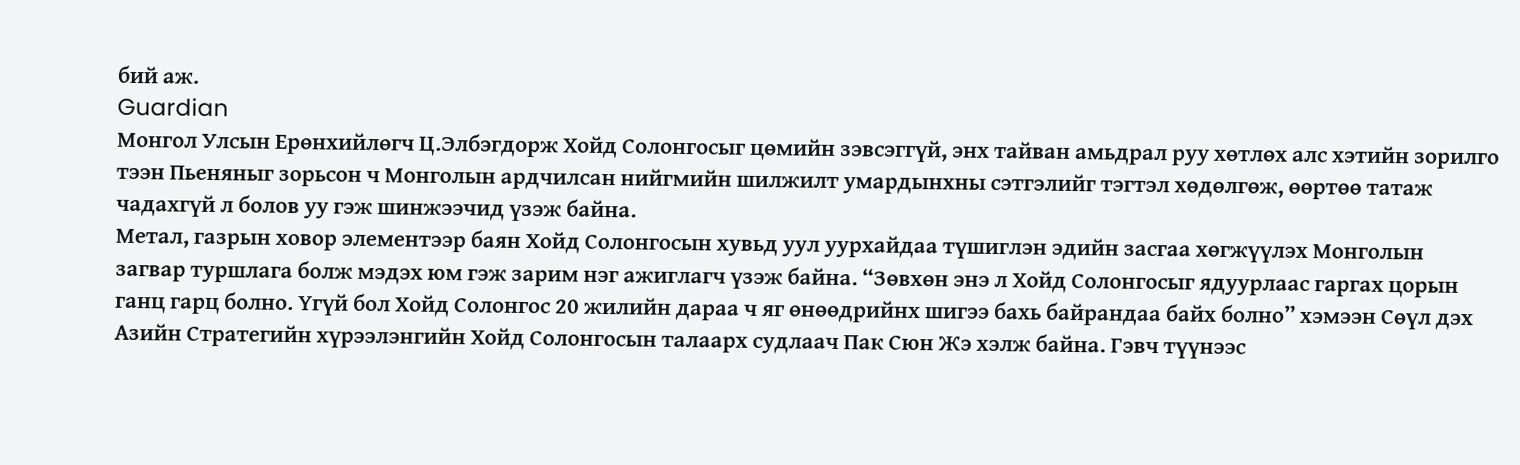бий аж.
Guardian
Монгол Улсын Ерөнхийлөгч Ц.Элбэгдорж Хойд Солонгосыг цөмийн зэвсэггүй, энх тайван амьдрал руу хөтлөх алс хэтийн зорилго тээн Пьеняныг зорьсон ч Монголын ардчилсан нийгмийн шилжилт умардынхны сэтгэлийг тэгтэл хөдөлгөж, өөртөө татаж чадахгүй л болов уу гэж шинжээчид үзэж байна.
Метал, газрын ховор элементээр баян Хойд Солонгосын хувьд уул уурхайдаа түшиглэн эдийн засгаа хөгжүүлэх Монголын загвар туршлага болж мэдэх юм гэж зарим нэг ажиглагч үзэж байна. “Зөвхөн энэ л Хойд Солонгосыг ядуурлаас гаргах цорын ганц гарц болно. Үгүй бол Хойд Солонгос 20 жилийн дараа ч яг өнөөдрийнх шигээ бахь байрандаа байх болно” хэмээн Сөүл дэх Азийн Стратегийн хүрээлэнгийн Хойд Солонгосын талаарх судлаач Пак Сюн Жэ хэлж байна. Гэвч түүнээс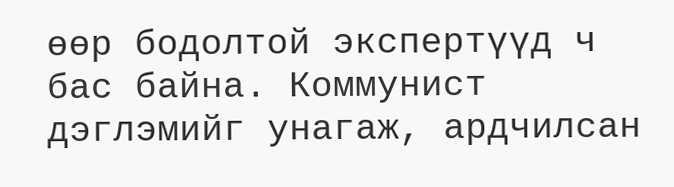өөр бодолтой экспертүүд ч бас байна. Коммунист дэглэмийг унагаж, ардчилсан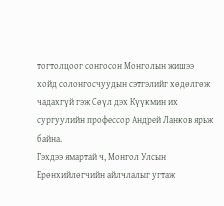тогтолцоог сонгосон Монголын жишээ хойд солонгосчуудын сэтгэлийг хөдөлгөж чадахгүй гэж Сөүл дэх Күүкмин их сургуулийн профессор Андрей Ланков ярьж байна.
Гэхдээ ямартай ч, Монгол Улсын Ерөнхийлөгчийн айлчлалыг угтаж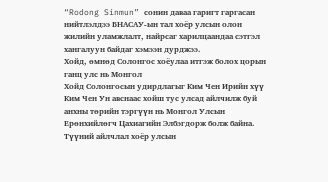“Rodong Sinmun” сонин даваа гаригт гаргасан нийтлэлдээ БНАСАУ-ын тал хоёр улсын олон жилийн уламжлалт, найрсаг харилцаандаа сэтгэл хангалуун байдаг хэмээн дурджээ.
Хойд, өмнөд Солонгос хоёулаа итгэж болох цорын ганц улс нь Монгол
Хойд Солонгосын удирдлагыг Ким Чен Ирийн хүү Ким Чен Ун авснаас хойш тус улсад айлчилж буй анхны төрийн тэргүүн нь Монгол Улсын Ерөнхийлөгч Цахиагийн Элбэгдорж болж байна. Түүний айлчлал хоёр улсын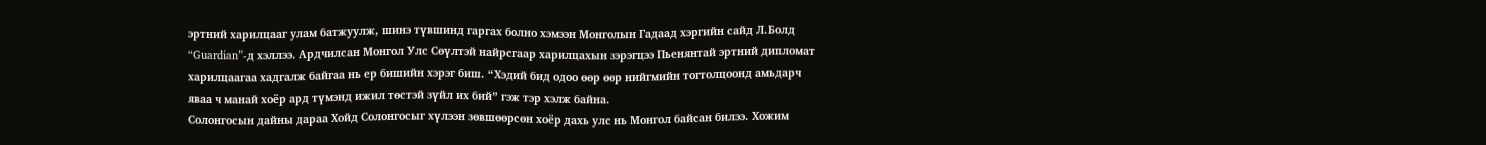эртний харилцааг улам батжуулж, шинэ түвшинд гаргах болно хэмээн Монголын Гадаад хэргийн сайд Л.Болд “Guardian”-д хэллээ. Ардчилсан Монгол Улс Сөүлтэй найрсгаар харилцахын зэрэгцээ Пьенянтай эртний дипломат харилцаагаа хадгалж байгаа нь ер бишийн хэрэг биш. “Хэдий бид одоо өөр өөр нийгмийн тогтолцоонд амьдарч яваа ч манай хоёр ард түмэнд ижил төстэй зүйл их бий” гэж тэр хэлж байна.
Солонгосын дайны дараа Хойд Солонгосыг хүлээн зөвшөөрсөн хоёр дахь улс нь Монгол байсан билээ. Хожим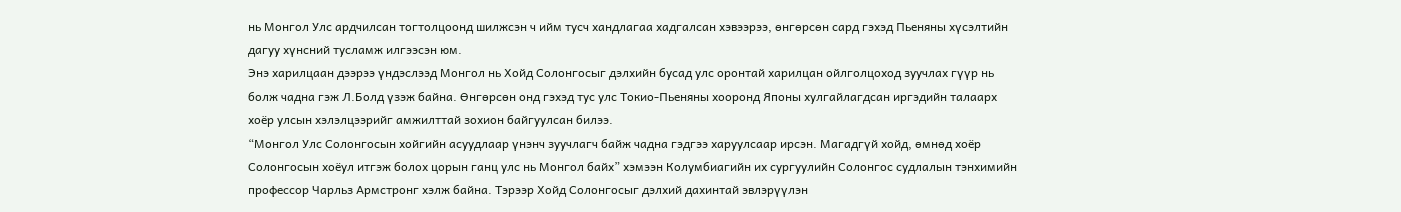нь Монгол Улс ардчилсан тогтолцоонд шилжсэн ч ийм тусч хандлагаа хадгалсан хэвээрээ, өнгөрсөн сард гэхэд Пьеняны хүсэлтийн дагуу хүнсний тусламж илгээсэн юм.
Энэ харилцаан дээрээ үндэслээд Монгол нь Хойд Солонгосыг дэлхийн бусад улс оронтай харилцан ойлголцоход зуучлах гүүр нь болж чадна гэж Л.Болд үзэж байна. Өнгөрсөн онд гэхэд тус улс Токио-Пьеняны хооронд Японы хулгайлагдсан иргэдийн талаарх хоёр улсын хэлэлцээрийг амжилттай зохион байгуулсан билээ.
“Монгол Улс Солонгосын хойгийн асуудлаар үнэнч зуучлагч байж чадна гэдгээ харуулсаар ирсэн. Магадгүй хойд, өмнөд хоёр Солонгосын хоёул итгэж болох цорын ганц улс нь Монгол байх” хэмээн Колумбиагийн их сургуулийн Солонгос судлалын тэнхимийн профессор Чарльз Армстронг хэлж байна. Тэрээр Хойд Солонгосыг дэлхий дахинтай эвлэрүүлэн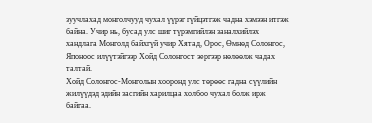зуучлахад монголчууд чухал үүрэг гүйцэтгэж чадна хэмээн итгэж байна. Учир нь, бусад улс шиг түрэмгийлэн заналхийлэх хандлага Монголд байхгүй учир Хятад, Орос, Өмнөд Солонгос, Японоос илүүтэйгээр Хойд Солонгост эергээр нөлөөлж чадах талтай.
Хойд Солонгос-Монголын хооронд улс төрөөс гадна сүүлийн жилүүдэд эдийн засгийн харилцаа холбоо чухал болж ирж байгаа.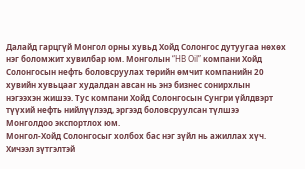Далайд гарцгүй Монгол орны хувьд Хойд Солонгос дутуугаа нөхөх нэг боломжит хувилбар юм. Монголын “HB Oil” компани Хойд Солонгосын нефть боловсруулах төрийн өмчит компанийн 20 хувийн хувьцааг худалдан авсан нь энэ бизнес сонирхлын нэгээхэн жишээ. Тус компани Хойд Солонгосын Сунгри үйлдвэрт түүхий нефть нийлүүлээд, эргээд боловсруулсан түлшээ Монголдоо экспортлох юм.
Монгол-Хойд Солонгосыг холбох бас нэг зүйл нь ажиллах хүч. Хичээл зүтгэлтэй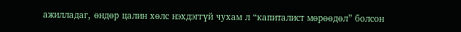ажилладаг, өндөр цалин хөлс нэхдэггүй чухам л “капиталист мөрөөдөл” болсон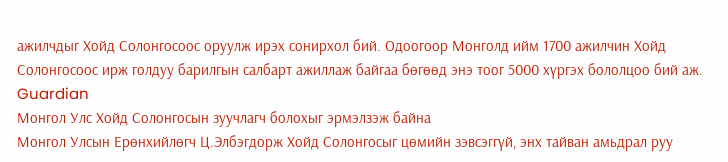ажилчдыг Хойд Солонгосоос оруулж ирэх сонирхол бий. Одоогоор Монголд ийм 1700 ажилчин Хойд Солонгосоос ирж голдуу барилгын салбарт ажиллаж байгаа бөгөөд энэ тоог 5000 хүргэх бололцоо бий аж.
Guardian
Монгол Улс Хойд Солонгосын зуучлагч болохыг эрмэлзэж байна
Монгол Улсын Ерөнхийлөгч Ц.Элбэгдорж Хойд Солонгосыг цөмийн зэвсэггүй, энх тайван амьдрал руу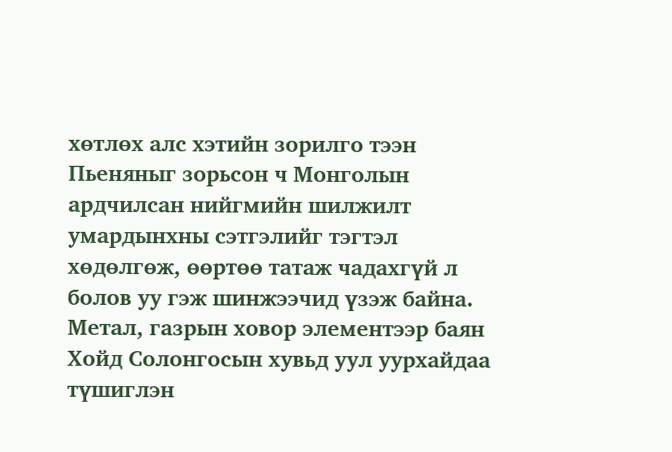хөтлөх алс хэтийн зорилго тээн Пьеняныг зорьсон ч Монголын ардчилсан нийгмийн шилжилт умардынхны сэтгэлийг тэгтэл хөдөлгөж, өөртөө татаж чадахгүй л болов уу гэж шинжээчид үзэж байна. Метал, газрын ховор элементээр баян Хойд Солонгосын хувьд уул уурхайдаа түшиглэн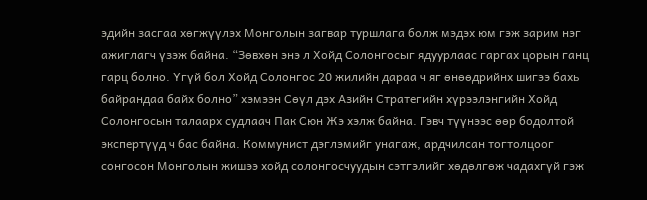эдийн засгаа хөгжүүлэх Монголын загвар туршлага болж мэдэх юм гэж зарим нэг ажиглагч үзэж байна. “Зөвхөн энэ л Хойд Солонгосыг ядуурлаас гаргах цорын ганц гарц болно. Үгүй бол Хойд Солонгос 20 жилийн дараа ч яг өнөөдрийнх шигээ бахь байрандаа байх болно” хэмээн Сөүл дэх Азийн Стратегийн хүрээлэнгийн Хойд Солонгосын талаарх судлаач Пак Сюн Жэ хэлж байна. Гэвч түүнээс өөр бодолтой экспертүүд ч бас байна. Коммунист дэглэмийг унагаж, ардчилсан тогтолцоог сонгосон Монголын жишээ хойд солонгосчуудын сэтгэлийг хөдөлгөж чадахгүй гэж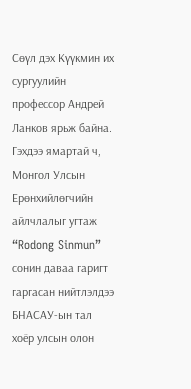Сөүл дэх Күүкмин их сургуулийн профессор Андрей Ланков ярьж байна.
Гэхдээ ямартай ч, Монгол Улсын Ерөнхийлөгчийн айлчлалыг угтаж “Rodong Sinmun” сонин даваа гаригт гаргасан нийтлэлдээ БНАСАУ-ын тал хоёр улсын олон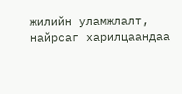жилийн уламжлалт, найрсаг харилцаандаа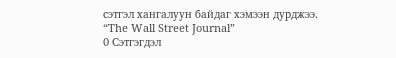сэтгэл хангалуун байдаг хэмээн дурджээ.
“The Wall Street Journal”
0 Сэтгэгдэл